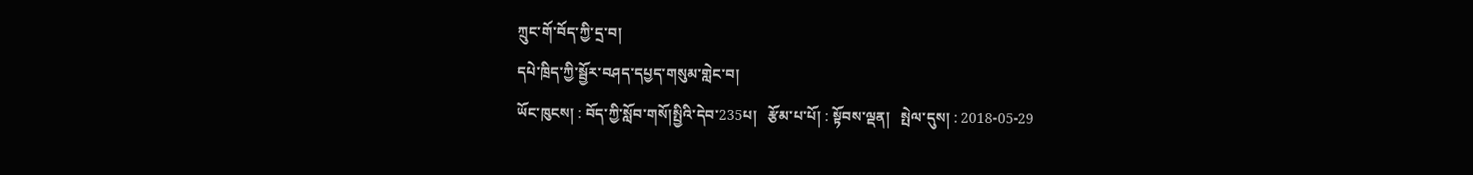ཀྲུང་གོ་བོད་ཀྱི་དྲ་བ།
དཔེ་ཁྲིད་ཀྱི་སྦྱོར་བཤད་དཔྱད་གསུམ་གླེང་བ།
ཡོང་ཁུངས། : བོད་ཀྱི་སློབ་གསོ།སྤྱིའི་དེབ་235པ།   རྩོམ་པ་པོ། : སྟོབས་ལྡན།   སྤེལ་དུས། : 2018-05-29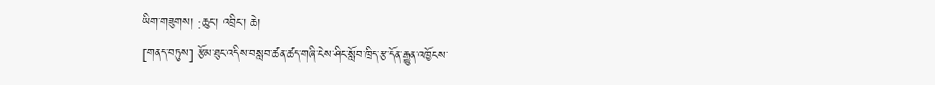ཡིག་གཟུགས། :ཆུང་། འབྲིང་། ཆེ།
[གནད་བཏུས] རྩོམ་ཐུང་འདིས་བསླབ་ཚན་ཚད་གཞི་ངེས་ཤིང་སློབ་ཁྲིད་རྩ་དོན་རྒྱུན་འཁྱོངས་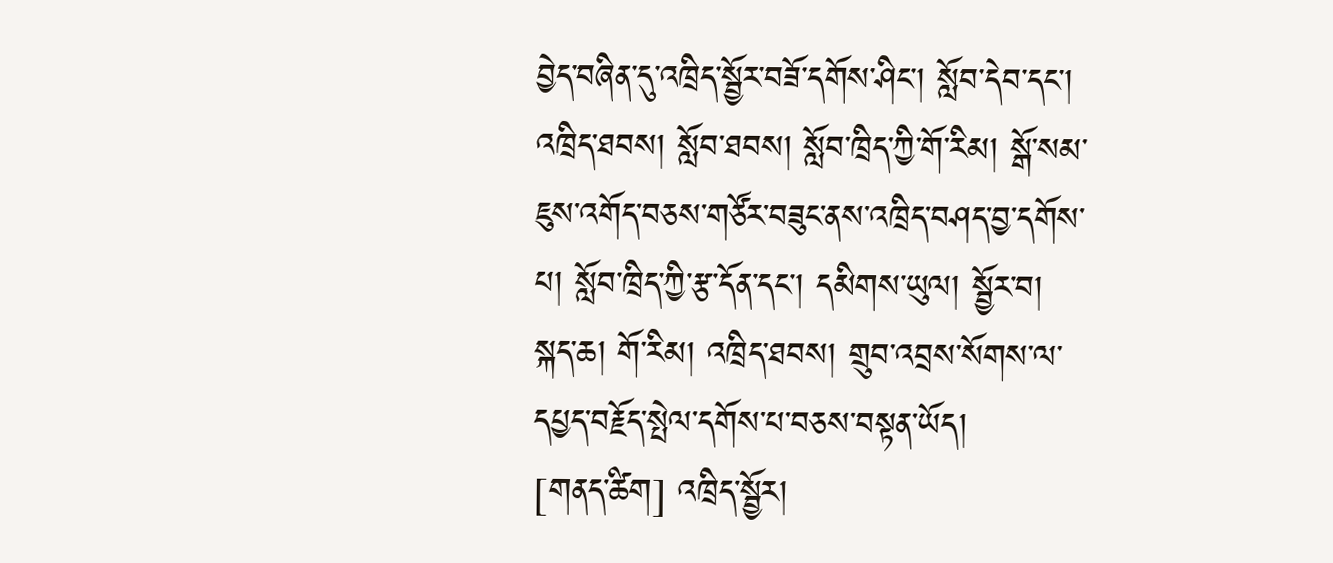བྱེད་བཞིན་དུ་འཁྲིད་སྦྱོར་བཟོ་དགོས་ཤིང་། སློབ་དེབ་དང་། འཁྲིད་ཐབས། སློབ་ཐབས། སློབ་ཁྲིད་ཀྱི་གོ་རིམ། སྒོ་སམ་ཇུས་འགོད་བཅས་གཙོར་བཟུང་ནས་འཁྲིད་བཤད་བྱ་དགོས་པ། སློབ་ཁྲིད་ཀྱི་རྩ་དོན་དང་། དམིགས་ཡུལ། སྦྱོར་བ། སྐད་ཆ། གོ་རིམ། འཁྲིད་ཐབས། གྲུབ་འབྲས་སོགས་ལ་དཔྱད་བརྗོད་སྤེལ་དགོས་པ་བཅས་བསྟན་ཡོད།
[གནད་ཚིག] འཁྲིད་སྦྱོར།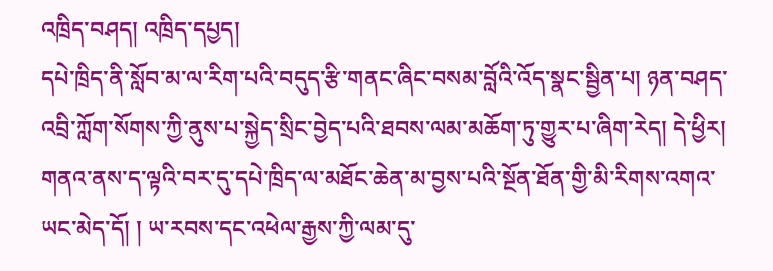འཁྲིད་བཤད། འཁྲིད་དཔྱད།
དཔེ་ཁྲིད་ནི་སློབ་མ་ལ་རིག་པའི་བདུད་རྩི་གནང་ཞིང་བསམ་བློའི་འོད་སྣང་སྦྱིན་པ། ཉན་བཤད་འབྲི་ཀློག་སོགས་ཀྱི་ནུས་པ་སྐྱེད་སྲིང་བྱེད་པའི་ཐབས་ལམ་མཆོག་ཏུ་གྱུར་པ་ཞིག་རེད། དེ་ཕྱིར། གནའ་ནས་ད་ལྟའི་བར་དུ་དཔེ་ཁྲིད་ལ་མཐོང་ཆེན་མ་བྱས་པའི་སྔོན་ཐོན་གྱི་མི་རིགས་འགའ་ཡང་མེད་དོ། ། ཡ་རབས་དང་འཕེལ་རྒྱས་ཀྱི་ལམ་དུ་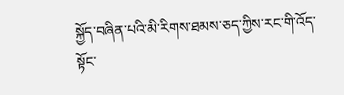སྐྱོད་བཞིན་པའི་མི་རིགས་ཐམས་ཅད་ཀྱིས་རང་གི་འོད་སྟོང་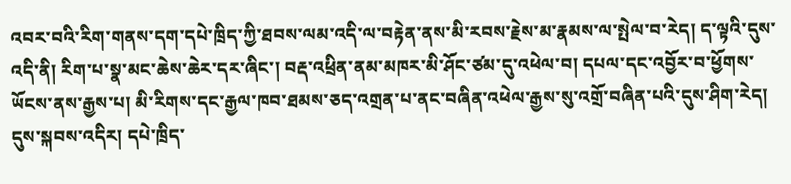འབར་བའི་རིག་གནས་དག་དཔེ་ཁྲིད་ཀྱི་ཐབས་ལམ་འདི་ལ་བརྟེན་ནས་མི་རབས་རྗེས་མ་རྣམས་ལ་སྤེལ་བ་རེད། ད་ལྟའི་དུས་འདི་ནི། རིག་པ་སྣ་མང་ཆེས་ཆེར་དར་ཞིང་། བརྡ་འཕྲིན་ནམ་མཁར་མི་ཤོང་ཙམ་དུ་འཕེལ་བ། དཔལ་དང་འབྱོར་བ་ཕྱོགས་ཡོངས་ནས་རྒྱས་པ། མི་རིགས་དང་རྒྱལ་ཁབ་ཐམས་ཅད་འགྲན་པ་ནང་བཞིན་འཕེལ་རྒྱས་སུ་འགྲོ་བཞིན་པའི་དུས་ཤིག་རེད། དུས་སྐབས་འདིར། དཔེ་ཁྲིད་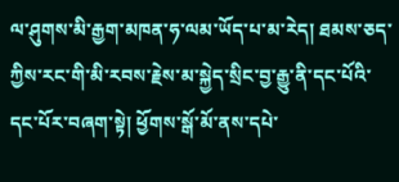ལ་ཤུགས་མི་རྒྱག་མཁན་ཧ་ལམ་ཡོད་པ་མ་རེད། ཐམས་ཅད་ཀྱིས་རང་གི་མི་རབས་རྗེས་མ་སྐྱེད་སྲིང་བྱ་རྒྱུ་ནི་དང་པོའི་དང་པོར་བཞག་སྟེ། ཕྱོགས་སྒོ་མོ་ནས་དཔེ་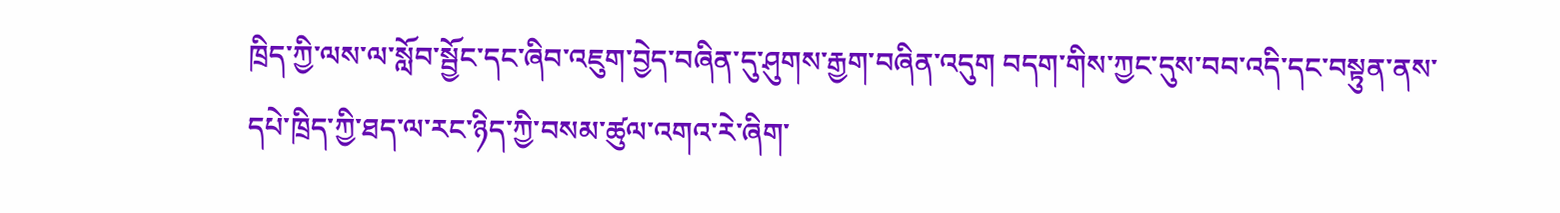ཁྲིད་ཀྱི་ལས་ལ་སློབ་སྦྱོང་དང་ཞིབ་འཇུག་བྱེད་བཞིན་དུ་ཤུགས་རྒྱག་བཞིན་འདུག བདག་གིས་ཀྱང་དུས་བབ་འདི་དང་བསྟུན་ནས་དཔེ་ཁྲིད་ཀྱི་ཐད་ལ་རང་ཉིད་ཀྱི་བསམ་ཚུལ་འགའ་རེ་ཞིག་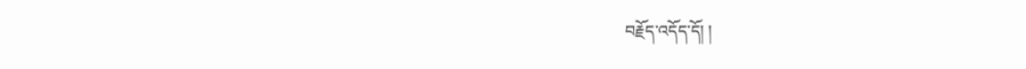བརྗོད་འདོད་དོ། །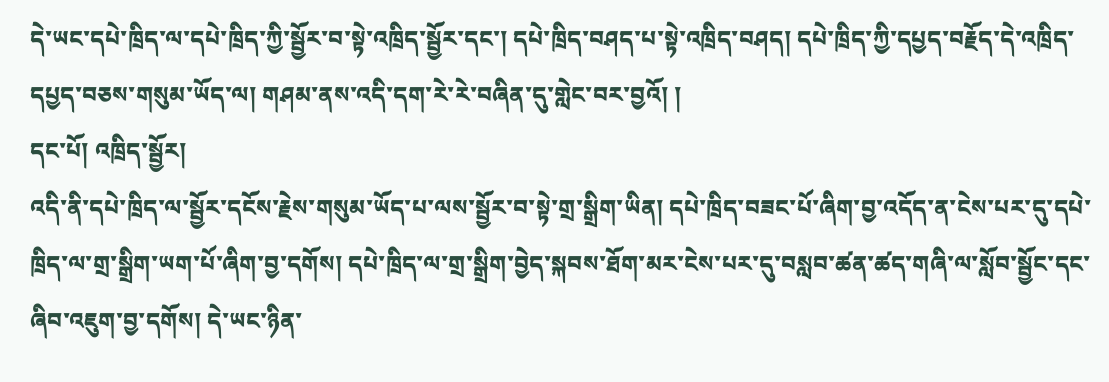དེ་ཡང་དཔེ་ཁྲིད་ལ་དཔེ་ཁྲིད་ཀྱི་སྦྱོར་བ་སྟེ་འཁྲིད་སྦྱོར་དང་། དཔེ་ཁྲིད་བཤད་པ་སྟེ་འཁྲིད་བཤད། དཔེ་ཁྲིད་ཀྱི་དཔྱད་བརྗོད་དེ་འཁྲིད་དཔྱད་བཅས་གསུམ་ཡོད་ལ། གཤམ་ནས་འདི་དག་རེ་རེ་བཞིན་དུ་གླེང་བར་བྱའོ། །
དང་པོ། འཁྲིད་སྦྱོར།
འདི་ནི་དཔེ་ཁྲིད་ལ་སྦྱོར་དངོས་རྗེས་གསུམ་ཡོད་པ་ལས་སྦྱོར་བ་སྟེ་གྲ་སྒྲིག་ཡིན། དཔེ་ཁྲིད་བཟང་པོ་ཞིག་བྱ་འདོད་ན་ངེས་པར་དུ་དཔེ་ཁྲིད་ལ་གྲ་སྒྲིག་ཡག་པོ་ཞིག་བྱ་དགོས། དཔེ་ཁྲིད་ལ་གྲ་སྒྲིག་བྱེད་སྐབས་ཐོག་མར་ངེས་པར་དུ་བསླབ་ཚན་ཚད་གཞི་ལ་སློབ་སྦྱོང་དང་ཞིབ་འཇུག་བྱ་དགོས། དེ་ཡང་ཉིན་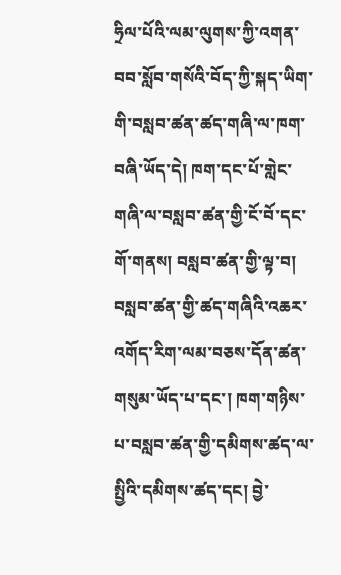ཧྲིལ་པོའི་ལམ་ལུགས་ཀྱི་འགན་བབ་སློབ་གསོའི་བོད་ཀྱི་སྐད་ཡིག་གི་བསླབ་ཚན་ཚད་གཞི་ལ་ཁག་བཞི་ཡོད་དེ། ཁག་དང་པོ་གླེང་གཞི་ལ་བསླབ་ཚན་གྱི་ངོ་བོ་དང་གོ་གནས། བསླབ་ཚན་གྱི་ལྟ་བ། བསླབ་ཚན་གྱི་ཚད་གཞིའི་འཆར་འགོད་རིག་ལམ་བཅས་དོན་ཚན་གསུམ་ཡོད་པ་དང་། ཁག་གཉིས་པ་བསླབ་ཚན་གྱི་དམིགས་ཚད་ལ་སྤྱིའི་དམིགས་ཚད་དང། བྱེ་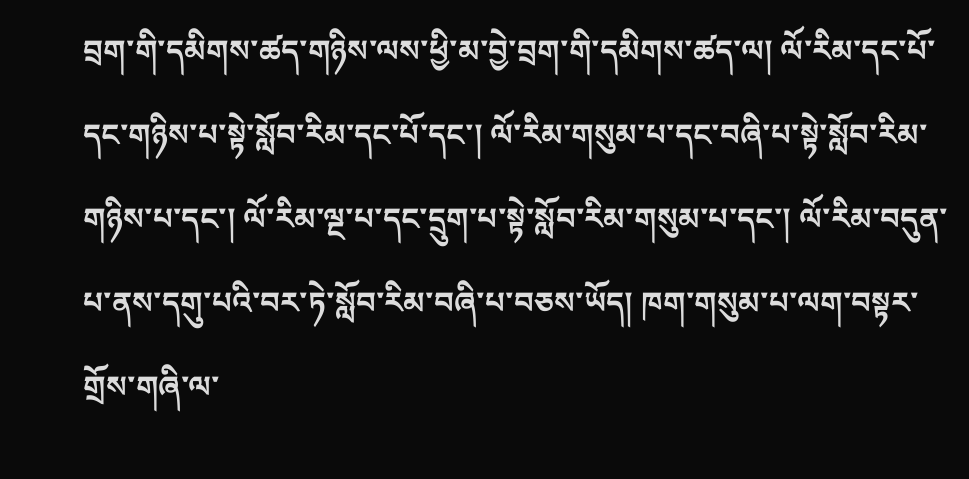བྲག་གི་དམིགས་ཚད་གཉིས་ལས་ཕྱི་མ་བྱེ་བྲག་གི་དམིགས་ཚད་ལ། ལོ་རིམ་དང་པོ་དང་གཉིས་པ་སྟེ་སློབ་རིམ་དང་པོ་དང་། ལོ་རིམ་གསུམ་པ་དང་བཞི་པ་སྟེ་སློབ་རིམ་གཉིས་པ་དང་། ལོ་རིམ་ལྔ་པ་དང་དྲུག་པ་སྟེ་སློབ་རིམ་གསུམ་པ་དང་། ལོ་རིམ་བདུན་པ་ནས་དགུ་པའི་བར་ཏེ་སློབ་རིམ་བཞི་པ་བཅས་ཡོད། ཁག་གསུམ་པ་ལག་བསྟར་གྲོས་གཞི་ལ་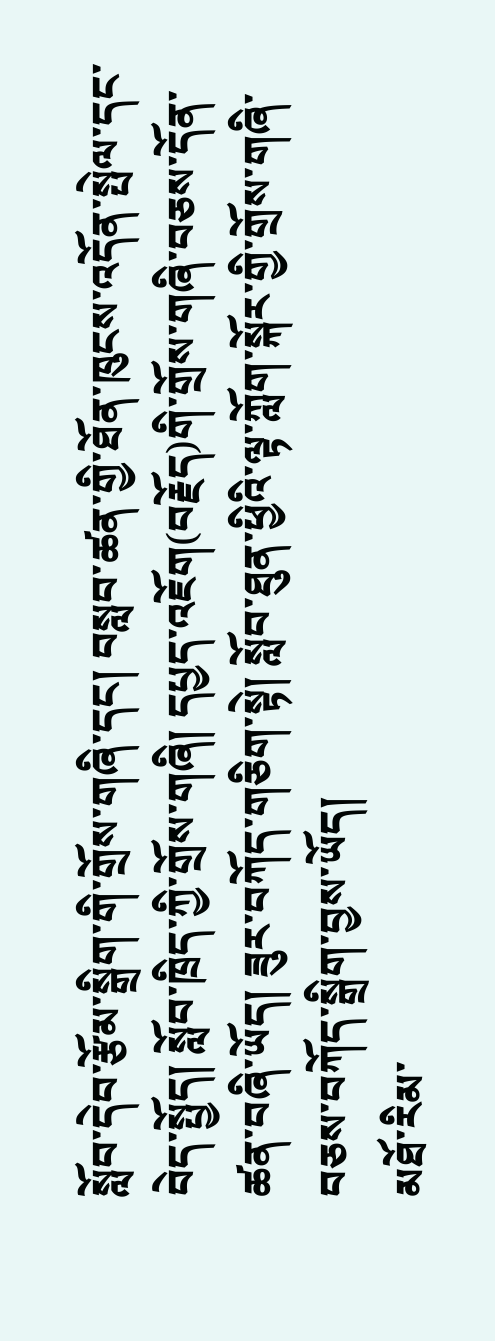སློབ་དེབ་རྩོམ་སྒྲིག་གི་གྲོས་གཞི་དང། བསླབ་ཚན་གྱི་ཐོན་ཁུངས་འདོན་སྤེལ་དང་བེད་སྤྱོད། སློབ་ཁྲིད་ཀྱི་གྲོས་གཞི། དཔྱད་འཇོག(བརྗོད)གི་གྲོས་གཞི་བཅས་དོན་ཚན་བཞི་ཡོད། ཟུར་བཀོད་གཅིག་སྟེ། སློབ་ཐུན་ཕྱིའི་ལྟ་ཀློག་སྐོར་གྱི་གྲོས་གཞི་བཅས་བཀོད་སྒྲིག་བྱས་ཡོད།
མཐོ་རིམ་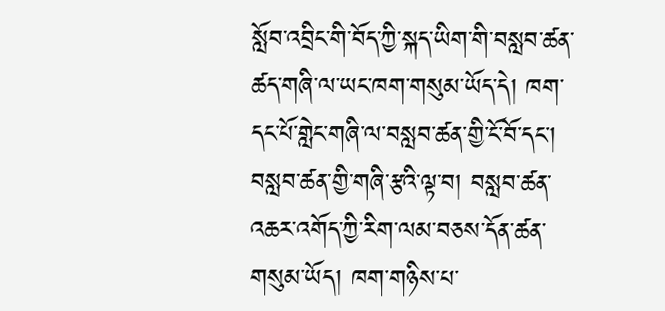སློབ་འབྲིང་གི་བོད་ཀྱི་སྐད་ཡིག་གི་བསླབ་ཚན་ཚད་གཞི་ལ་ཡང་ཁག་གསུམ་ཡོད་དེ། ཁག་དང་པོ་གླེང་གཞི་ལ་བསླབ་ཚན་གྱི་ངོ་བོ་དང་། བསླབ་ཚན་གྱི་གཞི་རྩའི་ལྟ་བ། བསླབ་ཚན་འཆར་འགོད་ཀྱི་རིག་ལམ་བཅས་དོན་ཚན་གསུམ་ཡོད། ཁག་གཉིས་པ་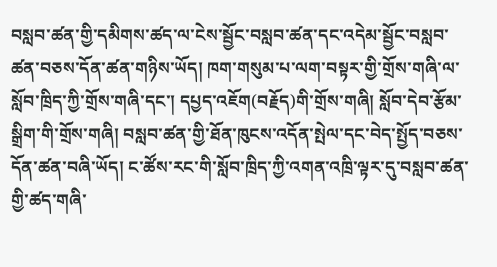བསླབ་ཚན་གྱི་དམིགས་ཚད་ལ་ངེས་སྦྱོང་བསླབ་ཚན་དང་འདེམ་སྦྱོང་བསླབ་ཚན་བཅས་དོན་ཚན་གཉིས་ཡོད། ཁག་གསུམ་པ་ལག་བསྟར་གྱི་གྲོས་གཞི་ལ་སློབ་ཁྲིད་ཀྱི་གྲོས་གཞི་དང་། དཔྱད་འཇོག(བརྗོད)གི་གྲོས་གཞི། སློབ་དེབ་རྩོམ་སྒྲིག་གི་གྲོས་གཞི། བསླབ་ཚན་གྱི་ཐོན་ཁུངས་འདོན་སྤེལ་དང་བེད་སྤྱོད་བཅས་དོན་ཚན་བཞི་ཡོད། ང་ཚོས་རང་གི་སློབ་ཁྲིད་ཀྱི་འགན་འཁྲི་ལྟར་དུ་བསླབ་ཚན་གྱི་ཚད་གཞི་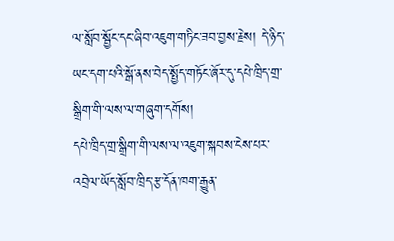ལ་སློབ་སྦྱོང་དང་ཞིབ་འཇུག་གཏིང་ཟབ་བྱས་རྗེས། དེ་ཉིད་ཡང་དག་པའི་སྒོ་ནས་བེད་སྤྱོད་གཏོང་ཞོར་དུ་དཔེ་ཁྲིད་གྲ་སྒྲིག་གི་ལས་ལ་གཞུག་དགོས།
དཔེ་ཁྲིད་གྲ་སྒྲིག་གི་ལས་ལ་འཇུག་སྐབས་ངེས་པར་འབྲེལ་ཡོད་སློབ་ཁྲིད་རྩ་དོན་ཁག་རྒྱུན་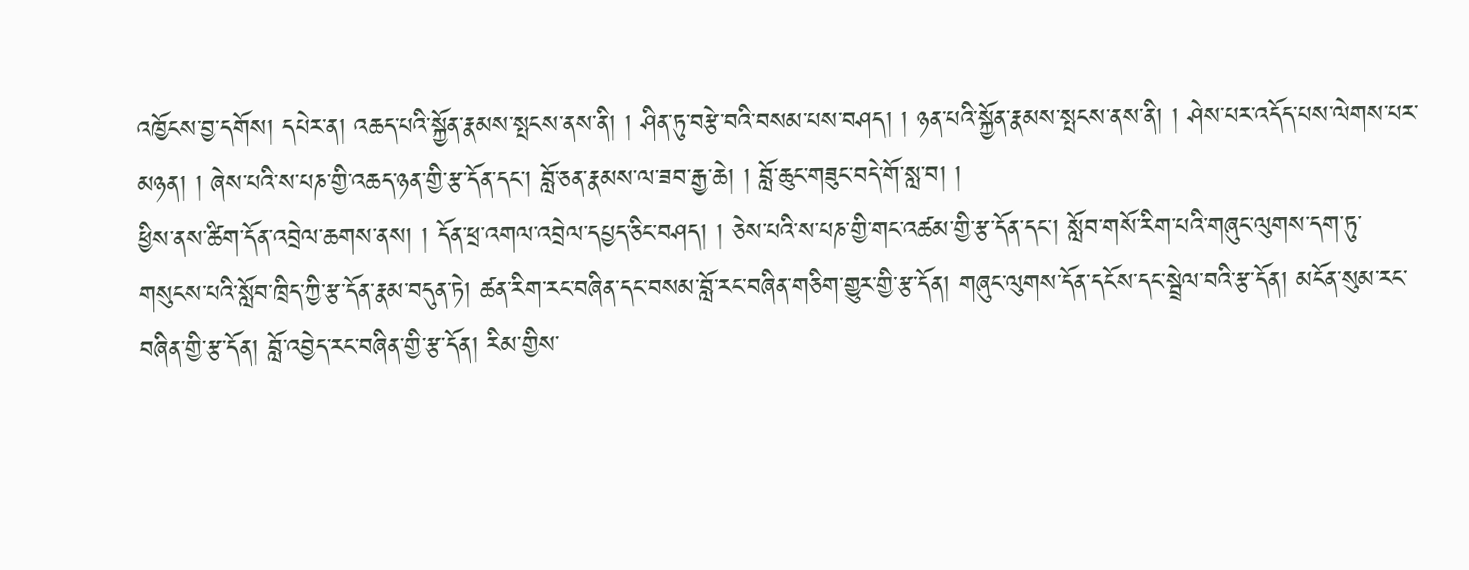འཁྱོངས་བྱ་དགོས། དཔེར་ན། འཆད་པའི་སྐྱོན་རྣམས་སྤངས་ནས་ནི། ། ཤིན་ཏུ་བརྩེ་བའི་བསམ་པས་བཤད། ། ཉན་པའི་སྐྱོན་རྣམས་སྤངས་ནས་ནི། ། ཤེས་པར་འདོད་པས་ལེགས་པར་མཉན། ། ཞེས་པའི་ས་པཎ་གྱི་འཆད་ཉན་གྱི་རྩ་དོན་དང་། བློ་ཅན་རྣམས་ལ་ཟབ་རྒྱ་ཆེ། ། བློ་ཆུང་གཟུང་བདེ་གོ་སླ་བ། །
ཕྱིས་ནས་ཚིག་དོན་འབྲེལ་ཆགས་ནས། ། དོན་ཕྲ་འགལ་འབྲེལ་དཔྱད་ཅིང་བཤད། ། ཅེས་པའི་ས་པཎ་གྱི་གང་འཚམ་གྱི་རྩ་དོན་དང་། སློབ་གསོ་རིག་པའི་གཞུང་ལུགས་དག་ཏུ་གསུངས་པའི་སློབ་ཁྲིད་ཀྱི་རྩ་དོན་རྣམ་བདུན་ཏེ། ཚན་རིག་རང་བཞིན་དང་བསམ་བློ་རང་བཞིན་གཅིག་གྱུར་གྱི་རྩ་དོན། གཞུང་ལུགས་དོན་དངོས་དང་སྦྲེལ་བའི་རྩ་དོན། མངོན་སུམ་རང་བཞིན་གྱི་རྩ་དོན། བློ་འབྱེད་རང་བཞིན་གྱི་རྩ་དོན། རིམ་གྱིས་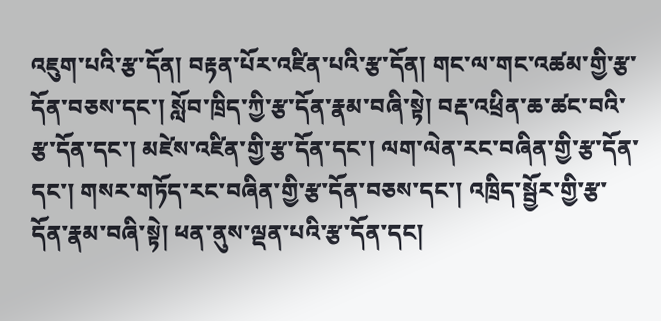འཇུག་པའི་རྩ་དོན། བརྟན་པོར་འཛིན་པའི་རྩ་དོན། གང་ལ་གང་འཚམ་གྱི་རྩ་དོན་བཅས་དང་། སློབ་ཁྲིད་ཀྱི་རྩ་དོན་རྣམ་བཞི་སྟེ། བརྡ་འཕྲིན་ཆ་ཚང་བའི་རྩ་དོན་དང་། མཛེས་འཛིན་གྱི་རྩ་དོན་དང་། ལག་ལེན་རང་བཞིན་གྱི་རྩ་དོན་དང་། གསར་གཏོད་རང་བཞིན་གྱི་རྩ་དོན་བཅས་དང་། འཁྲིད་སྦྱོར་གྱི་རྩ་དོན་རྣམ་བཞི་སྟེ། ཕན་ནུས་ལྡན་པའི་རྩ་དོན་དང།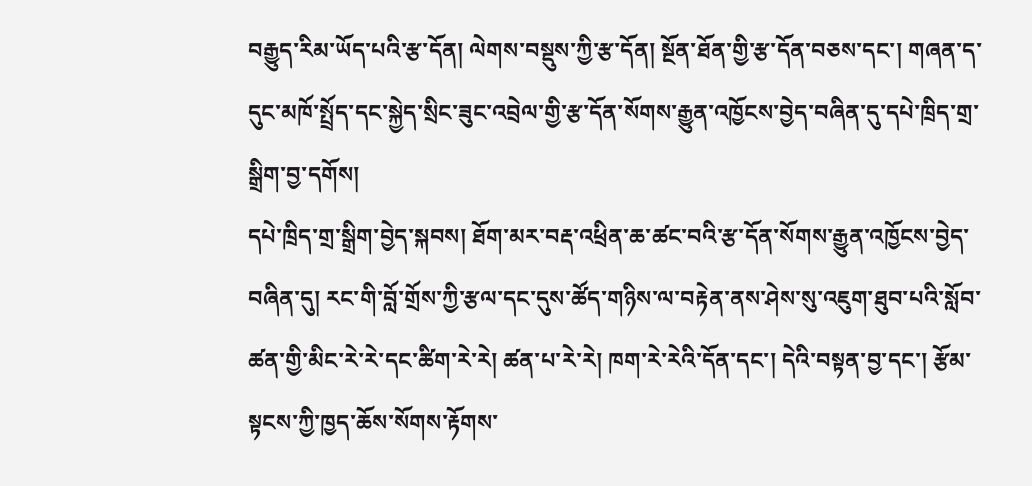བརྒྱུད་རིམ་ཡོད་པའི་རྩ་དོན། ལེགས་བསྡུས་ཀྱི་རྩ་དོན། སྔོན་ཐོན་གྱི་རྩ་དོན་བཅས་དང་། གཞན་ད་དུང་མཁོ་སྤྲོད་དང་སྐྱེད་སྲིང་ཟུང་འབྲེལ་གྱི་རྩ་དོན་སོགས་རྒྱུན་འཁྱོངས་བྱེད་བཞིན་དུ་དཔེ་ཁྲིད་གྲ་སྒྲིག་བྱ་དགོས།
དཔེ་ཁྲིད་གྲ་སྒྲིག་བྱེད་སྐབས། ཐོག་མར་བརྡ་འཕྲིན་ཆ་ཚང་བའི་རྩ་དོན་སོགས་རྒྱུན་འཁྱོངས་བྱེད་བཞིན་དུ། རང་གི་བློ་གྲོས་ཀྱི་རྩལ་དང་དུས་ཚོད་གཉིས་ལ་བརྟེན་ནས་ཤེས་སུ་འཇུག་ཐུབ་པའི་སློབ་ཚན་གྱི་མིང་རེ་རེ་དང་ཚིག་རེ་རེ། ཚན་པ་རེ་རེ། ཁག་རེ་རེའི་དོན་དང་། དེའི་བསྟན་བྱ་དང་། རྩོམ་སྟངས་ཀྱི་ཁྱད་ཆོས་སོགས་རྟོགས་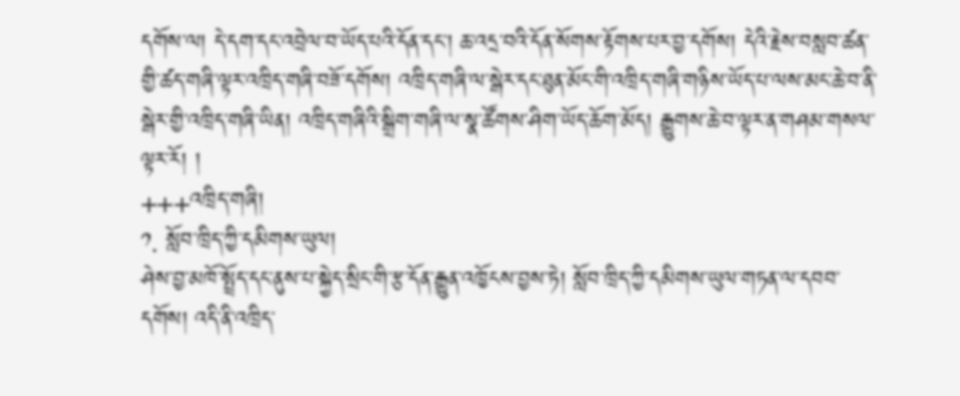དགོས་ལ། དེ་དག་དང་འབྲེལ་བ་ཡོད་པའི་དོན་དང་། ཆ་འདྲ་བའི་དོན་སོགས་རྟོགས་པར་བྱ་དགོས། དེའི་རྗེས་བསླབ་ཚན་གྱི་ཚད་གཞི་ལྟར་འཁྲིད་གཞི་བཟོ་དགོས། འཁྲིད་གཞི་ལ་སྒེར་དང་ཐུན་མོང་གི་འཁྲིད་གཞི་གཉིས་ཡོད་པ་ལས་མང་ཆེ་བ་ནི་སྒེར་གྱི་འཁྲིད་གཞི་ཡིན། འཁྲིད་གཞིའི་སྒྲིག་གཞི་ལ་སྣ་ཚོགས་ཤིག་ཡོད་ཆོག་མོད། རྒྱུགས་ཆེ་བ་ལྟར་ན་གཤམ་གསལ་ལྟར་རོ། །
+++འཁྲིད་གཞི།
༡. སློབ་ཁྲིད་ཀྱི་དམིགས་ཡུལ།
ཤེས་བྱ་མཁོ་སྤྲོད་དང་ནུས་པ་སྐྱེད་སྲིང་གི་རྩ་དོན་རྒྱུན་འཁྱོངས་བྱས་ཏེ། སློབ་ཁྲིད་ཀྱི་དམིགས་ཡུལ་གཏན་ལ་དབབ་དགོས། འདི་ནི་འཁྲིད་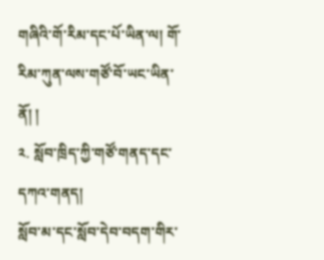གཞིའི་གོ་རིམ་དང་པོ་ཡིན་ལ། གོ་རིམ་ཀུན་ལས་གཙོ་བོ་ཡང་ཡིན་ནོ། །
༢. སློབ་ཁྲིད་ཀྱི་གཙོ་གནད་དང་དཀའ་གནད།
སློབ་མ་དང་སློབ་དེབ་བདག་གིར་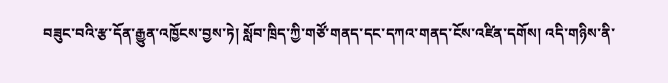བཟུང་བའི་རྩ་དོན་རྒྱུན་འཁྱོངས་བྱས་ཏེ། སློབ་ཁྲིད་ཀྱི་གཙོ་གནད་དང་དཀའ་གནད་ངོས་འཛིན་དགོས། འདི་གཉིས་ནི་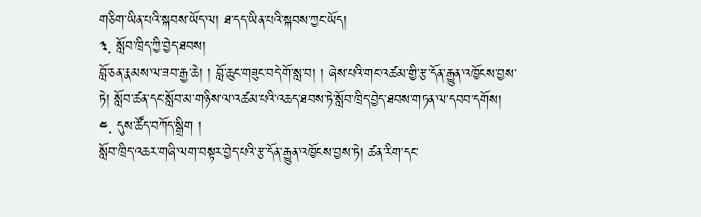གཅིག་ཡིན་པའི་སྐབས་ཡོད་ལ། ཐ་དད་ཡིན་པའི་སྐབས་ཀྱང་ཡོད།
༣. སློབ་ཁྲིད་ཀྱི་བྱེད་ཐབས།
བློ་ཅན་རྣམས་ལ་ཟབ་རྒྱ་ཆེ། ། བློ་ཆུང་གཟུང་བདེ་གོ་སླ་བ། ། ཞེས་པའི་གང་འཚམ་གྱི་རྩ་དོན་རྒྱུན་འཁྱོངས་བྱས་ཏེ། སློབ་ཚན་དང་སློབ་མ་གཉིས་ལ་འཚམ་པའི་འཆད་ཐབས་ཏེ་སློབ་ཁྲིད་བྱེད་ཐབས་གཏན་ལ་དབབ་དགོས།
༤. དུས་ཚོད་བཀོད་སྒྲིག །
སློབ་ཁྲིད་འཆར་གཞི་ལག་བསྟར་བྱེད་པའི་རྩ་དོན་རྒྱུན་འཁྱོངས་བྱས་ཏེ། ཚན་རིག་དང་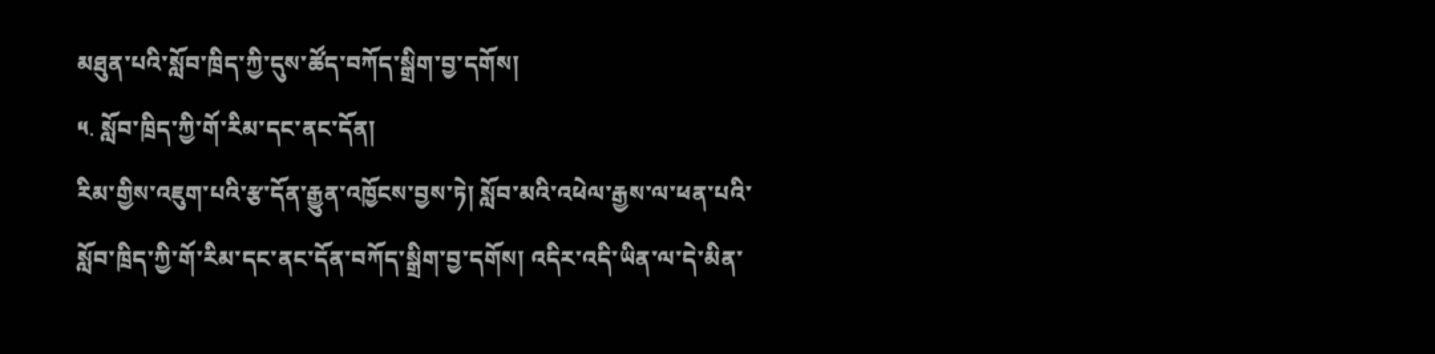མཐུན་པའི་སློབ་ཁྲིད་ཀྱི་དུས་ཚོད་བཀོད་སྒྲིག་བྱ་དགོས།
༥. སློབ་ཁྲིད་ཀྱི་གོ་རིམ་དང་ནང་དོན།
རིམ་གྱིས་འཇུག་པའི་རྩ་དོན་རྒྱུན་འཁྱོངས་བྱས་ཏེ། སློབ་མའི་འཕེལ་རྒྱས་ལ་ཕན་པའི་སློབ་ཁྲིད་ཀྱི་གོ་རིམ་དང་ནང་དོན་བཀོད་སྒྲིག་བྱ་དགོས། འདིར་འདི་ཡིན་ལ་དེ་མིན་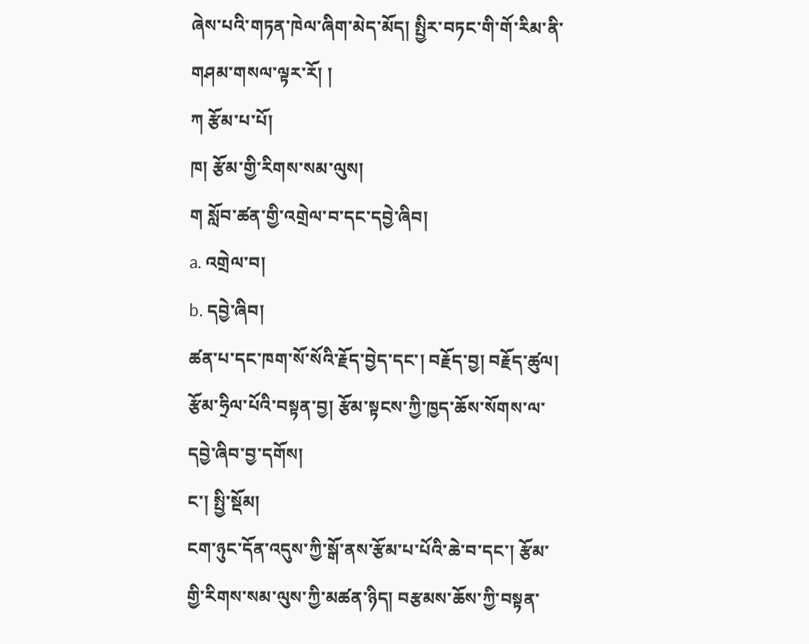ཞེས་པའི་གཏན་ཁེལ་ཞིག་མེད་མོད། སྤྱིར་བཏང་གི་གོ་རིམ་ནི་གཤམ་གསལ་ལྟར་རོ། །
ཀ རྩོམ་པ་པོ།
ཁ། རྩོམ་གྱི་རིགས་སམ་ལུས།
ག སློབ་ཚན་གྱི་འགྲེལ་བ་དང་དབྱེ་ཞིབ།
a. འགྲེལ་བ།
b. དབྱེ་ཞིབ།
ཚན་པ་དང་ཁག་སོ་སོའི་རྗོད་བྱེད་དང་། བརྗོད་བྱ། བརྗོད་ཚུལ། རྩོམ་ཧྲིལ་པོའི་བསྟན་བྱ། རྩོམ་སྟངས་ཀྱི་ཁྱད་ཆོས་སོགས་ལ་དབྱེ་ཞིབ་བྱ་དགོས།
ང་། སྤྱི་སྡོམ།
ངག་ཉུང་དོན་འདུས་ཀྱི་སྒོ་ནས་རྩོམ་པ་པོའི་ཆེ་བ་དང་། རྩོམ་གྱི་རིགས་སམ་ལུས་ཀྱི་མཚན་ཉིད། བརྩམས་ཆོས་ཀྱི་བསྟན་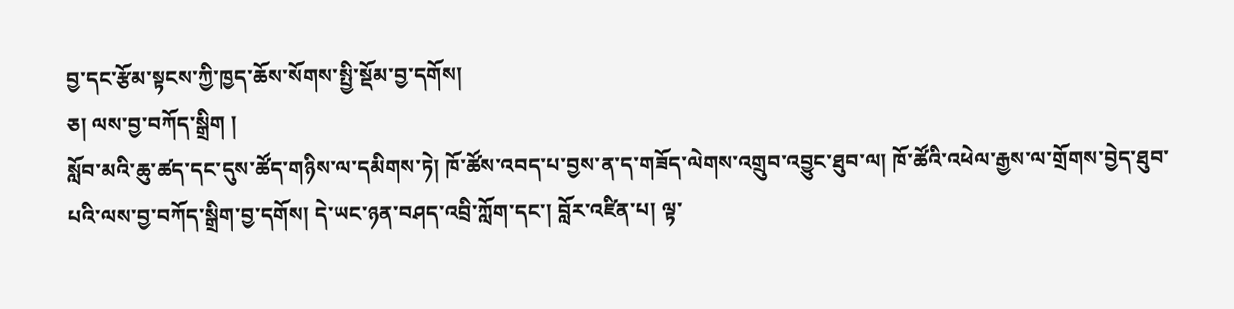བྱ་དང་རྩོམ་སྟངས་ཀྱི་ཁྱད་ཆོས་སོགས་སྤྱི་སྡོམ་བྱ་དགོས།
ཅ། ལས་བྱ་བཀོད་སྒྲིག །
སློབ་མའི་ཆུ་ཚད་དང་དུས་ཚོད་གཉིས་ལ་དམིགས་ཏེ། ཁོ་ཚོས་འབད་པ་བྱས་ན་ད་གཟོད་ལེགས་འགྲུབ་འབྱུང་ཐུབ་ལ། ཁོ་ཚོའི་འཕེལ་རྒྱས་ལ་གྲོགས་བྱེད་ཐུབ་པའི་ལས་བྱ་བཀོད་སྒྲིག་བྱ་དགོས། དེ་ཡང་ཉན་བཤད་འབྲི་ཀློག་དང་། བློར་འཛིན་པ། ལྟ་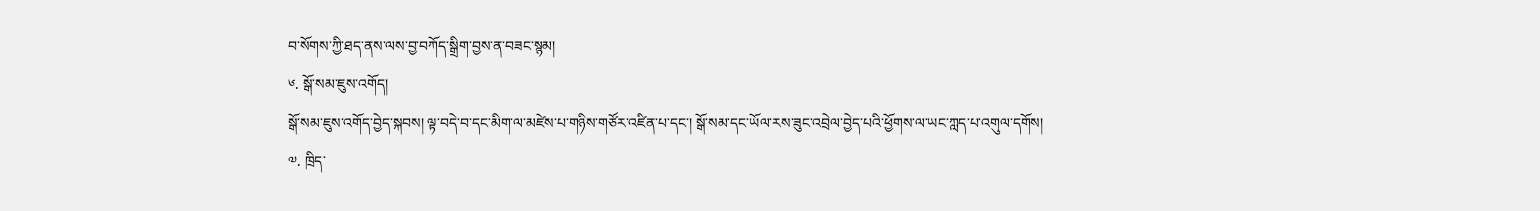བ་སོགས་ཀྱི་ཐད་ནས་ལས་བྱ་བཀོད་སྒྲིག་བྱས་ན་བཟང་སྙམ།
༦. སྒོ་སམ་ཇུས་འགོད།
སྒོ་སམ་ཇུས་འགོད་བྱེད་སྐབས། ལྟ་བདེ་བ་དང་མིག་ལ་མཛེས་པ་གཉིས་གཙོར་འཛིན་པ་དང་། སྒོ་སམ་དང་ཡོལ་རས་ཟུང་འབྲེལ་བྱེད་པའི་ཕྱོགས་ལ་ཡང་ཀླད་པ་འགུལ་དགོས།
༧. ཁྲིད་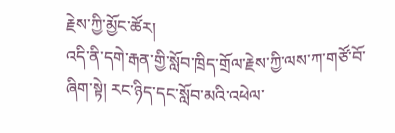རྗེས་ཀྱི་མྱོང་ཚོར།
འདི་ནི་དགེ་རྒན་གྱི་སློབ་ཁྲིད་གྲོལ་རྗེས་ཀྱི་ལས་ཀ་གཙོ་བོ་ཞིག་སྟེ། རང་ཉིད་དང་སློབ་མའི་འཕེལ་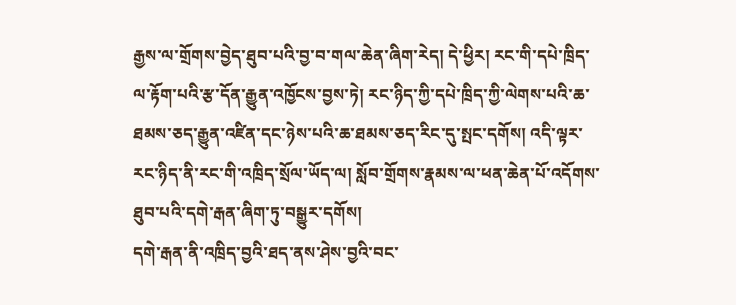རྒྱས་ལ་གྲོགས་བྱེད་ཐུབ་པའི་བྱ་བ་གལ་ཆེན་ཞིག་རེད། དེ་ཕྱིར། རང་གི་དཔེ་ཁྲིད་ལ་རྟོག་པའི་རྩ་དོན་རྒྱུན་འཁྱོངས་བྱས་ཏེ། རང་ཉིད་ཀྱི་དཔེ་ཁྲིད་ཀྱི་ལེགས་པའི་ཆ་ཐམས་ཅད་རྒྱུན་འཛིན་དང་ཉེས་པའི་ཆ་ཐམས་ཅད་རིང་དུ་སྤང་དགོས། འདི་ལྟར་རང་ཉིད་ནི་རང་གི་འཁྲིད་སྲོལ་ཡོད་ལ། སློབ་གྲོགས་རྣམས་ལ་ཕན་ཆེན་པོ་འདོགས་ཐུབ་པའི་དགེ་རྒན་ཞིག་ཏུ་བསྒྱུར་དགོས།
དགེ་རྒན་ནི་འཁྲིད་བྱའི་ཐད་ནས་ཤེས་བྱའི་བང་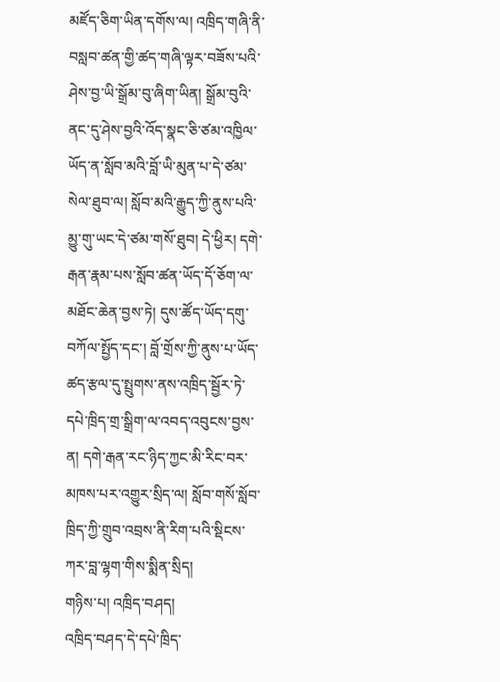མཛོད་ཅིག་ཡིན་དགོས་ལ། འཁྲིད་གཞི་ནི་བསླབ་ཚན་གྱི་ཚད་གཞི་ལྟར་བཟོས་པའི་ཤེས་བྱ་ཡི་སྒྲོམ་བུ་ཞིག་ཡིན། སྒྲོམ་བུའི་ནང་དུ་ཤེས་བྱའི་འོད་སྣང་ཅི་ཙམ་འཁྱིལ་ཡོད་ན་སློབ་མའི་བློ་ཡི་མུན་པ་དེ་ཙམ་སེལ་ཐུབ་ལ། སློབ་མའི་རྒྱུད་ཀྱི་ནུས་པའི་མྱུ་གུ་ཡང་དེ་ཙམ་གསོ་ཐུབ། དེ་ཕྱིར། དགེ་རྒན་རྣམ་པས་སློབ་ཚན་ཡོད་དོ་ཅོག་ལ་མཐོང་ཆེན་བྱས་ཏེ། དུས་ཚོད་ཡོད་དགུ་བཀོལ་སྤྱོད་དང་། བློ་གྲོས་ཀྱི་ནུས་པ་ཡོད་ཚད་རྩལ་དུ་སྤྲུགས་ནས་འཁྲིད་སྦྱོར་ཏེ་དཔེ་ཁྲིད་གྲ་སྒྲིག་ལ་འབད་འབུངས་བྱས་ན། དགེ་རྒན་རང་ཉིད་ཀྱང་མི་རིང་བར་མཁས་པར་འགྱུར་སྲིད་ལ། སློབ་གསོ་སློབ་ཁྲིད་ཀྱི་གྲུབ་འབྲས་ནི་རིག་པའི་སྡིངས་ཀར་བླ་ལྷག་གིས་སྨིན་སྲིད།
གཉིས་པ། འཁྲིད་བཤད།
འཁྲིད་བཤད་དེ་དཔེ་ཁྲིད་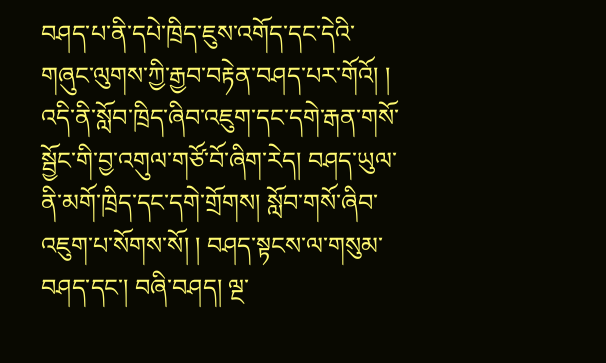བཤད་པ་ནི་དཔེ་ཁྲིད་ཇུས་འགོད་དང་དེའི་གཞུང་ལུགས་ཀྱི་རྒྱབ་བརྟེན་བཤད་པར་གོའོ། ། འདི་ནི་སློབ་ཁྲིད་ཞིབ་འཇུག་དང་དགེ་རྒན་གསོ་སྦྱོང་གི་བྱ་འགུལ་གཙོ་བོ་ཞིག་རེད། བཤད་ཡུལ་ནི་མགོ་ཁྲིད་དང་དགེ་གྲོགས། སློབ་གསོ་ཞིབ་འཇུག་པ་སོགས་སོ། ། བཤད་སྟངས་ལ་གསུམ་བཤད་དང་། བཞི་བཤད། ལྔ་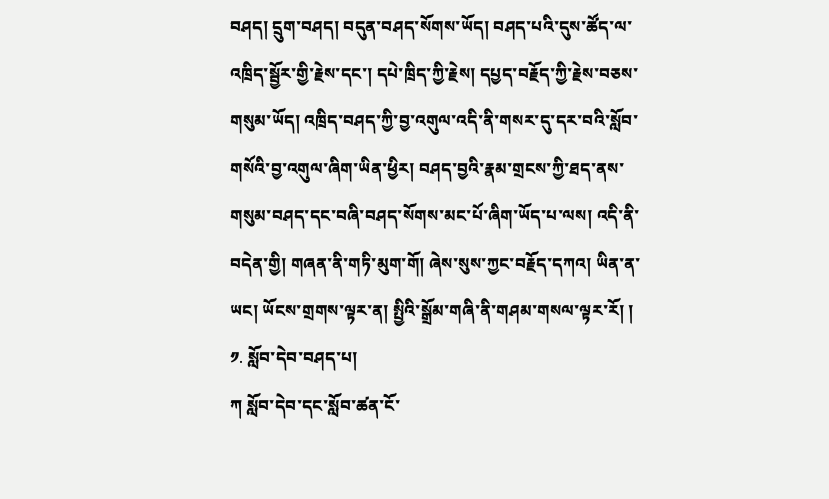བཤད། དྲུག་བཤད། བདུན་བཤད་སོགས་ཡོད། བཤད་པའི་དུས་ཚོད་ལ་འཁྲིད་སྦྱོར་གྱི་རྗེས་དང་། དཔེ་ཁྲིད་ཀྱི་རྗེས། དཔྱད་བརྗོད་ཀྱི་རྗེས་བཅས་གསུམ་ཡོད། འཁྲིད་བཤད་ཀྱི་བྱ་འགུལ་འདི་ནི་གསར་དུ་དར་བའི་སློབ་གསོའི་བྱ་འགུལ་ཞིག་ཡིན་ཕྱིར། བཤད་བྱའི་རྣམ་གྲངས་ཀྱི་ཐད་ནས་གསུམ་བཤད་དང་བཞི་བཤད་སོགས་མང་པོ་ཞིག་ཡོད་པ་ལས། འདི་ནི་བདེན་གྱི། གཞན་ནི་གཏི་མུག་གོ། ཞེས་སུས་ཀྱང་བརྗོད་དཀའ། ཡིན་ན་ཡང། ཡོངས་གྲགས་ལྟར་ན། སྤྱིའི་སྒྲོམ་གཞི་ནི་གཤམ་གསལ་ལྟར་རོ། །
༡. སློབ་དེབ་བཤད་པ།
ཀ སློབ་དེབ་དང་སློབ་ཚན་ངོ་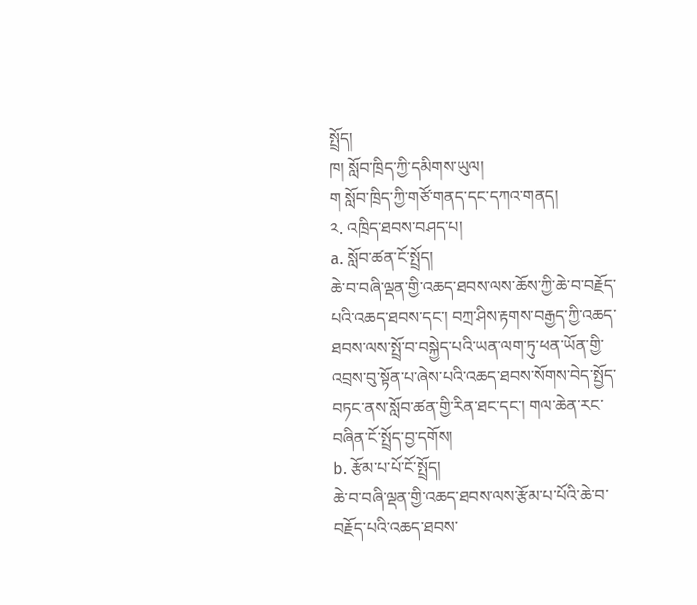སྤྲོད།
ཁ། སློབ་ཁྲིད་ཀྱི་དམིགས་ཡུལ།
ག སློབ་ཁྲིད་ཀྱི་གཙོ་གནད་དང་དཀའ་གནད།
༢. འཁྲིད་ཐབས་བཤད་པ།
a. སློབ་ཚན་ངོ་སྤྲོད།
ཆེ་བ་བཞི་ལྡན་གྱི་འཆད་ཐབས་ལས་ཆོས་ཀྱི་ཆེ་བ་བརྗོད་པའི་འཆད་ཐབས་དང་། བཀྲ་ཤིས་རྟགས་བརྒྱད་ཀྱི་འཆད་ཐབས་ལས་སྤྲོ་བ་བསྐྱེད་པའི་ཡན་ལག་ཏུ་ཕན་ཡོན་གྱི་འབྲས་བུ་སྟོན་པ་ཞེས་པའི་འཆད་ཐབས་སོགས་བེད་སྤྱོད་བཏང་ནས་སློབ་ཚན་གྱི་རིན་ཐང་དང་། གལ་ཆེན་རང་བཞིན་ངོ་སྤྲོད་བྱ་དགོས།
b. རྩོམ་པ་པོ་ངོ་སྤྲོད།
ཆེ་བ་བཞི་ལྡན་གྱི་འཆད་ཐབས་ལས་རྩོམ་པ་པོའི་ཆེ་བ་བརྗོད་པའི་འཆད་ཐབས་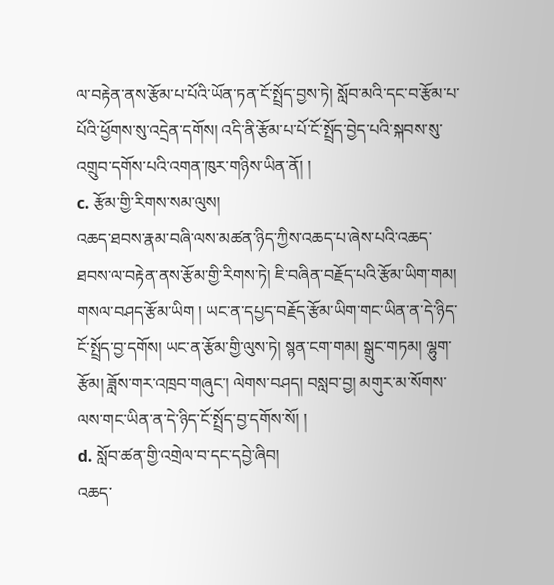ལ་བརྟེན་ནས་རྩོམ་པ་པོའི་ཡོན་ཏན་ངོ་སྤྲོད་བྱས་ཏེ། སློབ་མའི་དང་བ་རྩོམ་པ་པོའི་ཕྱོགས་སུ་འདྲེན་དགོས། འདི་ནི་རྩོམ་པ་པོ་ངོ་སྤྲོད་བྱེད་པའི་སྐབས་སུ་འགྲུབ་དགོས་པའི་འགན་ཁུར་གཉིས་ཡིན་ནོ། །
c. རྩོམ་གྱི་རིགས་སམ་ལུས།
འཆད་ཐབས་རྣམ་བཞི་ལས་མཚན་ཉིད་ཀྱིས་འཆད་པ་ཞེས་པའི་འཆད་ཐབས་ལ་བརྟེན་ནས་རྩོམ་གྱི་རིགས་ཏེ། ཇི་བཞིན་བརྗོད་པའི་རྩོམ་ཡིག་གམ། གསལ་བཤད་རྩོམ་ཡིག ། ཡང་ན་དཔྱད་བརྗོད་རྩོམ་ཡིག་གང་ཡིན་ན་དེ་ཉིད་ངོ་སྤྲོད་བྱ་དགོས། ཡང་ན་རྩོམ་གྱི་ལུས་ཏེ། སྙན་ངག་གམ། སྒྲུང་གཏམ། ལྷུག་རྩོམ། ཟློས་གར་འཁྲབ་གཞུང་། ལེགས་བཤད། བསླབ་བྱ། མགུར་མ་སོགས་ལས་གང་ཡིན་ན་དེ་ཉིད་ངོ་སྤྲོད་བྱ་དགོས་སོ། །
d. སློབ་ཚན་གྱི་འགྲེལ་བ་དང་དབྱེ་ཞིབ།
འཆད་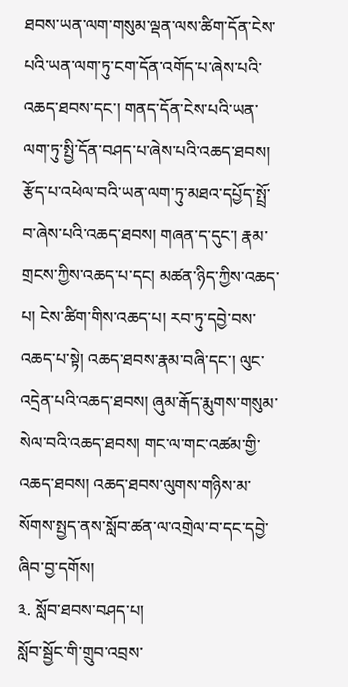ཐབས་ཡན་ལག་གསུམ་ལྡན་ལས་ཚིག་དོན་ངེས་པའི་ཡན་ལག་ཏུ་ངག་དོན་འགོད་པ་ཞེས་པའི་འཆད་ཐབས་དང་། གནད་དོན་ངེས་པའི་ཡན་ལག་ཏུ་སྤྱི་དོན་བཤད་པ་ཞེས་པའི་འཆད་ཐབས། རྩོད་པ་འཕེལ་བའི་ཡན་ལག་ཏུ་མཐའ་དཔྱོད་སྤྲོ་བ་ཞེས་པའི་འཆད་ཐབས། གཞན་ད་དུང་། རྣམ་གྲངས་ཀྱིས་འཆད་པ་དང། མཚན་ཉིད་ཀྱིས་འཆད་པ། ངེས་ཚིག་གིས་འཆད་པ། རབ་ཏུ་དབྱེ་བས་འཆད་པ་སྟེ། འཆད་ཐབས་རྣམ་བཞི་དང་། ལུང་འདྲེན་པའི་འཆད་ཐབས། ཞུམ་རྒོད་རྨུགས་གསུམ་སེལ་བའི་འཆད་ཐབས། གང་ལ་གང་འཚམ་གྱི་འཆད་ཐབས། འཆད་ཐབས་ལུགས་གཉིས་མ་སོགས་སྤྱད་ནས་སློབ་ཚན་ལ་འགྲེལ་བ་དང་དབྱེ་ཞིབ་བྱ་དགོས།
༣. སློབ་ཐབས་བཤད་པ།
སློབ་སྦྱོང་གི་གྲུབ་འབྲས་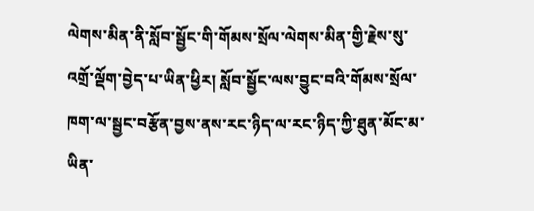ལེགས་མིན་ནི་སློབ་སྦྱོང་གི་གོམས་སྲོལ་ལེགས་མིན་གྱི་རྗེས་སུ་འགྲོ་ལྡོག་བྱེད་པ་ཡིན་ཕྱིར། སློབ་སྦྱོང་ལས་བྱུང་བའི་གོམས་སྲོལ་ཁག་ལ་སྦྱང་བརྩོན་བྱས་ནས་རང་ཉིད་ལ་རང་ཉིད་ཀྱི་ཐུན་མོང་མ་ཡིན་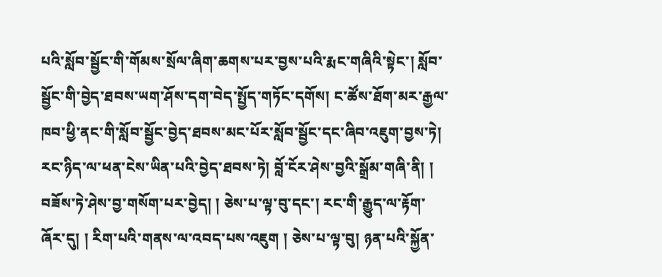པའི་སློབ་སྦྱོང་གི་གོམས་སྲོལ་ཞིག་ཆགས་པར་བྱས་པའི་རྨང་གཞིའི་སྟེང་། སློབ་སྦྱོང་གི་བྱེད་ཐབས་ཡག་ཤོས་དག་བེད་སྤྱོད་གཏོང་དགོས། ང་ཚོས་ཐོག་མར་རྒྱལ་ཁབ་ཕྱི་ནང་གི་སློབ་སྦྱོང་བྱེད་ཐབས་མང་པོར་སློབ་སྦྱོང་དང་ཞིབ་འཇུག་བྱས་ཏེ། རང་ཉིད་ལ་ཕན་ངེས་ཡིན་པའི་བྱེད་ཐབས་ཏེ། བློ་ངོར་ཤེས་བྱའི་སྒྲོམ་གཞི་ནི། །
བཟོས་ཏེ་ཤེས་བྱ་གསོག་པར་བྱེད། ། ཅེས་པ་ལྟ་བུ་དང་། རང་གི་རྒྱུད་ལ་རྟོག་ཞོར་དུ། ། རིག་པའི་གནས་ལ་འབད་པས་འཇུག ། ཅེས་པ་ལྟ་བུ། ཉན་པའི་སྐྱོན་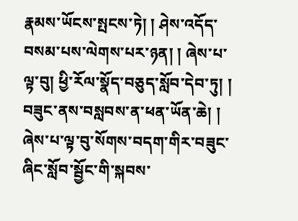རྣམས་ཡོངས་སྤངས་ཏེ། ། ཤེས་འདོད་བསམ་པས་ལེགས་པར་ཉན། ། ཞེས་པ་ལྟ་བུ། ཕྱི་རོལ་སྣོད་བཅུད་སློབ་དེབ་ཏུ། ། བཟུང་ནས་བསླབས་ན་ཕན་ཡོན་ཆེ། ། ཞེས་པ་ལྟ་བུ་སོགས་བདག་གིར་བཟུང་ཞིང་སློབ་སྦྱོང་གི་སྐབས་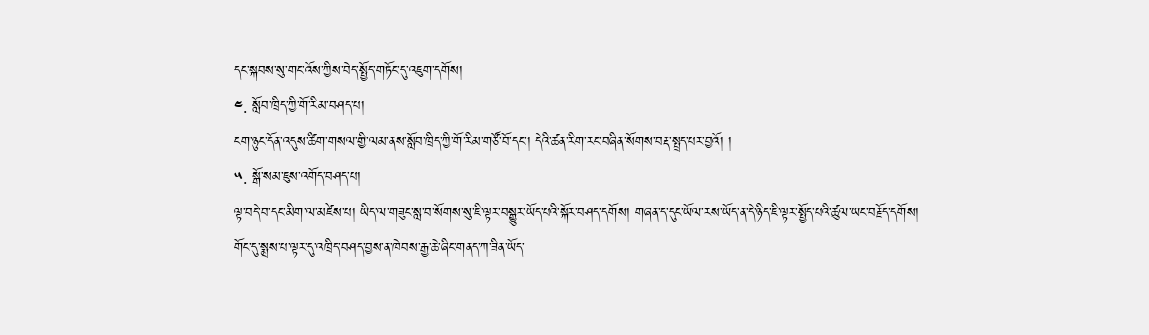དང་སྐབས་སུ་གང་འོས་ཀྱིས་བེད་སྤྱོད་གཏོང་དུ་འཇུག་དགོས།
༤. སློབ་ཁྲིད་ཀྱི་གོ་རིམ་བཤད་པ།
ངག་ཉུང་དོན་འདུས་ཚིག་གསལ་གྱི་ལམ་ནས་སློབ་ཁྲིད་ཀྱི་གོ་རིམ་གཙོ་བོ་དང་། དེའི་ཚན་རིག་རང་བཞིན་སོགས་བརྡ་སྤྲད་པར་བྱའོ། །
༥. སྒོ་སམ་ཇུས་འགོད་བཤད་པ།
ལྟ་བདེ་བ་དང་མིག་ལ་མཛེས་པ། ཡིད་ལ་གཟུང་སླ་བ་སོགས་སུ་ཇི་ལྟར་བསྒྱུར་ཡོད་པའི་སྐོར་བཤད་དགོས། གཞན་ད་དུང་ཡོལ་རས་ཡོད་ན་དེ་ཉིད་ཇི་ལྟར་སྤྱོད་པའི་ཚུལ་ཡང་བརྗོད་དགོས།
གོང་དུ་སྨྲས་པ་ལྟར་དུ་འཁྲིད་བཤད་བྱས་ན་ཁེབས་རྒྱ་ཆེ་ཞིང་གནད་ཀ་ཟིན་ཡོད་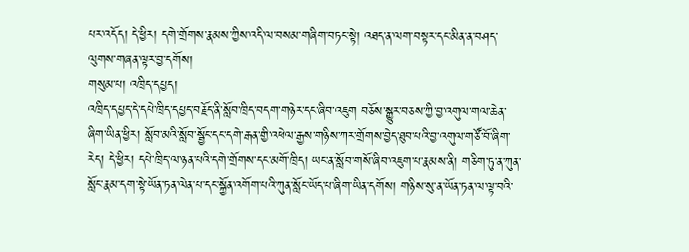པར་འདོད། དེ་ཕྱིར། དགེ་གྲོགས་རྣམས་ཀྱིས་འདི་ལ་བསམ་གཞིག་བཏང་སྟེ། འཐད་ན་ལག་བསྟར་དང་མིན་ན་བཤད་ལུགས་གཞན་ལྟར་བྱ་དགོས།
གསུམ་པ། འཁྲིད་དཔྱད།
འཁྲིད་དཔྱད་དེ་དཔེ་ཁྲིད་དཔྱད་བརྗོད་ནི་སློབ་ཁྲིད་བདག་གཉེར་དང་ཞིབ་འཇུག བཅོས་སྒྱུར་བཅས་ཀྱི་བྱ་འགུལ་གལ་ཆེན་ཞིག་ཡིན་ཕྱིར། སློབ་མའི་སློབ་སྦྱོང་དང་དགེ་རྒན་གྱི་འཕེལ་རྒྱས་གཉིས་ཀར་གྲོགས་བྱེད་ཐུབ་པའི་བྱ་འགུལ་གཙོ་བོ་ཞིག་རེད། དེ་ཕྱིར། དཔེ་ཁྲིད་ལ་ཉན་པའི་དགེ་གྲོགས་དང་མགོ་ཁྲིད། ཡང་ན་སློབ་གསོ་ཞིབ་འཇུག་པ་རྣམས་ནི། གཅིག་ཏུ་ན་ཀུན་སློང་རྣམ་དག་སྟེ་ཡོན་ཏན་ལེན་པ་དང་སྐྱོན་འགོག་པའི་ཀུན་སློང་ཡོད་པ་ཞིག་ཡིན་དགོས། གཉིས་སུ་ན་ཡོན་ཏན་ལ་ལྟ་བའི་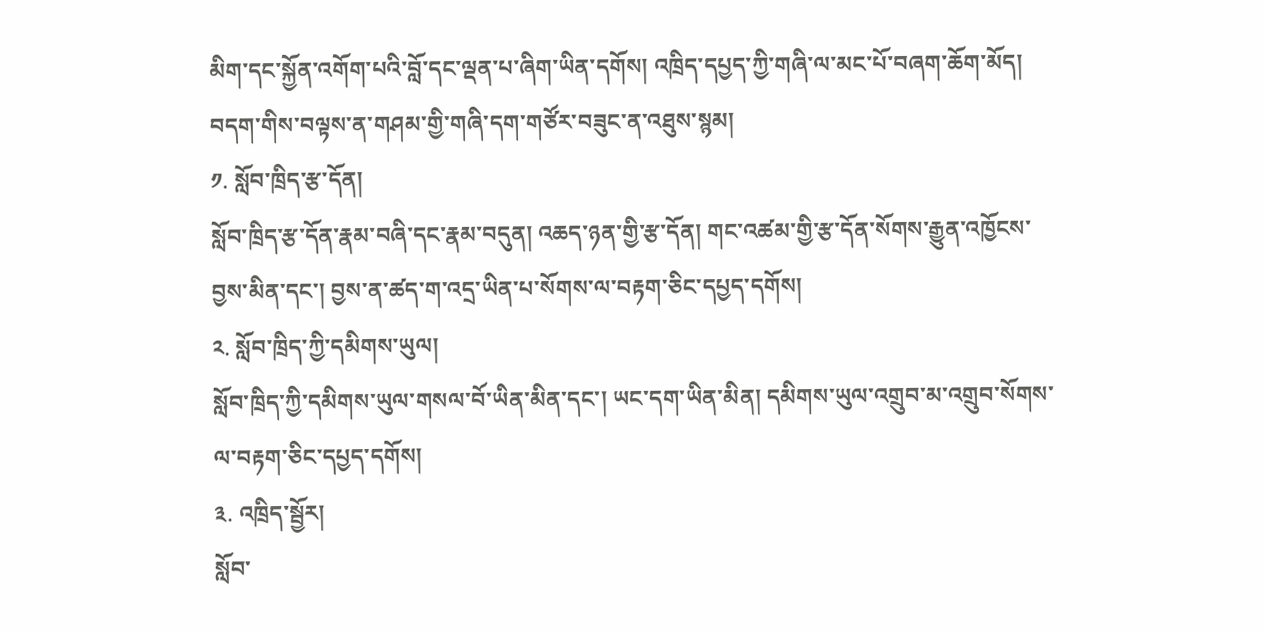མིག་དང་སྐྱོན་འགོག་པའི་བློ་དང་ལྡན་པ་ཞིག་ཡིན་དགོས། འཁྲིད་དཔྱད་ཀྱི་གཞི་ལ་མང་པོ་བཞག་ཆོག་མོད། བདག་གིས་བལྟས་ན་གཤམ་གྱི་གཞི་དག་གཙོར་བཟུང་ན་འཐུས་སྙམ།
༡. སློབ་ཁྲིད་རྩ་དོན།
སློབ་ཁྲིད་རྩ་དོན་རྣམ་བཞི་དང་རྣམ་བདུན། འཆད་ཉན་གྱི་རྩ་དོན། གང་འཚམ་གྱི་རྩ་དོན་སོགས་རྒྱུན་འཁྱོངས་བྱས་མིན་དང་། བྱས་ན་ཚད་ག་འདྲ་ཡིན་པ་སོགས་ལ་བརྟག་ཅིང་དཔྱད་དགོས།
༢. སློབ་ཁྲིད་ཀྱི་དམིགས་ཡུལ།
སློབ་ཁྲིད་ཀྱི་དམིགས་ཡུལ་གསལ་བོ་ཡིན་མིན་དང་། ཡང་དག་ཡིན་མིན། དམིགས་ཡུལ་འགྲུབ་མ་འགྲུབ་སོགས་ལ་བརྟག་ཅིང་དཔྱད་དགོས།
༣. འཁྲིད་སྦྱོར།
སློབ་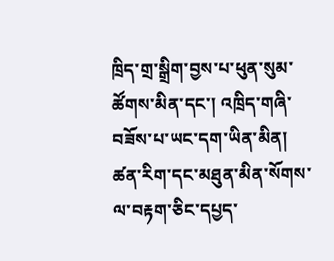ཁྲིད་གྲ་སྒྲིག་བྱས་པ་ཕུན་སུམ་ཚོགས་མིན་དང་། འཁྲིད་གཞི་བཟོས་པ་ཡང་དག་ཡིན་མིན། ཚན་རིག་དང་མཐུན་མིན་སོགས་ལ་བརྟག་ཅིང་དཔྱད་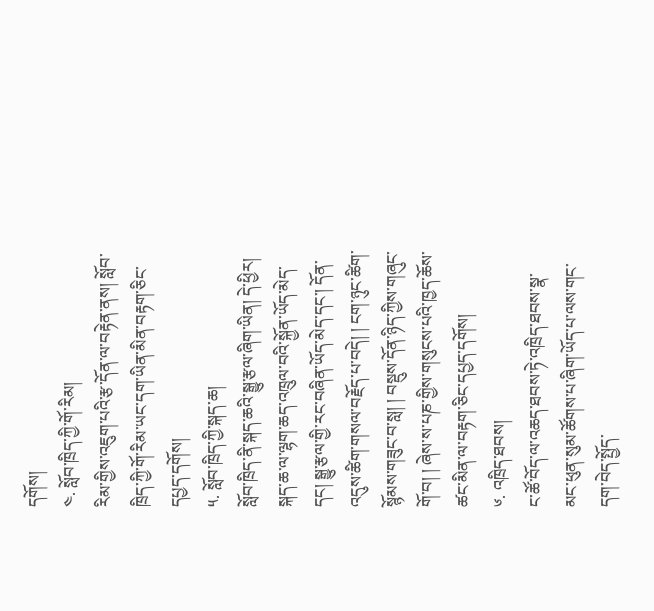དགོས།
༤. སློབ་ཁྲིད་ཀྱི་གོ་རིམ།
རིམ་གྱིས་འཇུག་པའི་རྩ་དོན་ལ་བརྟེན་ནས། སློབ་ཁྲིད་ཀྱི་གོ་རིམ་ཡང་དག་ཡིན་མིན་བརྟག་ཅིང་དཔྱད་དགོས།
༥. སློབ་ཁྲིད་ཀྱི་སྐད་ཆ།
སློབ་ཁྲིད་ནི་སྐད་ཆའི་སྒྱུ་རྩལ་ཞིག་ཡིན། དེ་ཕྱིར། སྐད་ཆ་ལ་ལྷག་ཆད་འཁྲུལ་བའི་སྐྱོན་ཡོད་མེད་དང། སྒྱུ་རྩལ་གྱི་རང་བཞིན་ཡོད་མེད་དང་། དོན་འདུས་ཚིག་གསལ་བརྗོད་པ་བདེ། ། ངག་ཉུང་ཚིག་སྙོམས་གཟུང་བ་སླ། ། བསྡུས་དོན་ཉིད་ཀྱིས་གཞུང་གོ་བ། ། ཞེས་ས་པཎ་གྱིས་གསུངས་པའི་ཁྱད་ཆོས་ཚང་མིན་ལ་བརྟག་ཅིང་དཔྱད་དགོས།
༦. འཁྲིད་ཐབས།
ང་ཚོ་བོད་ལ་འཆད་ཐབས་ཏེ་འཁྲིད་ཐབས་སྣ་མང་ཕུན་སུམ་ཚོགས་པ་ཞིག་ཡོད་པ་ལས་གང་དག་བེད་སྤྱོད་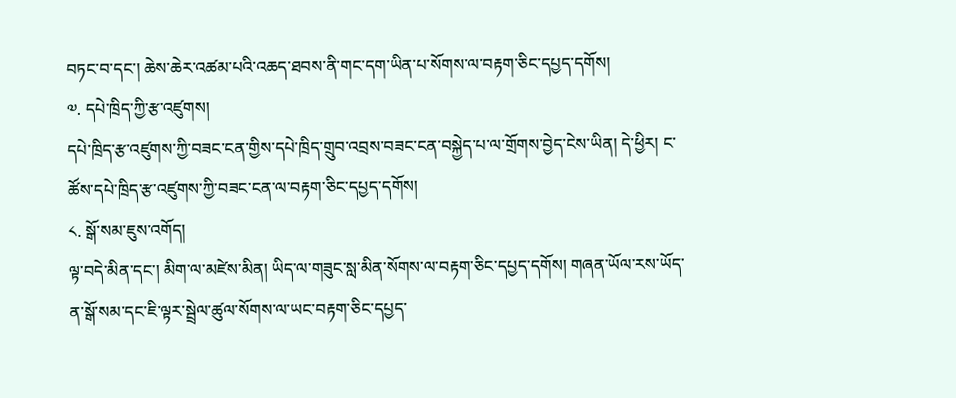བཏང་བ་དང་། ཆེས་ཆེར་འཚམ་པའི་འཆད་ཐབས་ནི་གང་དག་ཡིན་པ་སོགས་ལ་བརྟག་ཅིང་དཔྱད་དགོས།
༧. དཔེ་ཁྲིད་ཀྱི་རྩ་འཛུགས།
དཔེ་ཁྲིད་རྩ་འཛུགས་ཀྱི་བཟང་ངན་གྱིས་དཔེ་ཁྲིད་གྲུབ་འབྲས་བཟང་ངན་བསྐྱེད་པ་ལ་གྲོགས་བྱེད་ངེས་ཡིན། དེ་ཕྱིར། ང་ཚོས་དཔེ་ཁྲིད་རྩ་འཛུགས་ཀྱི་བཟང་ངན་ལ་བརྟག་ཅིང་དཔྱད་དགོས།
༨. སྒོ་སམ་ཇུས་འགོད།
ལྟ་བདེ་མིན་དང་། མིག་ལ་མཛེས་མིན། ཡིད་ལ་གཟུང་སླ་མིན་སོགས་ལ་བརྟག་ཅིང་དཔྱད་དགོས། གཞན་ཡོལ་རས་ཡོད་ན་སྒོ་སམ་དང་ཇི་ལྟར་སྦྲེལ་ཚུལ་སོགས་ལ་ཡང་བརྟག་ཅིང་དཔྱད་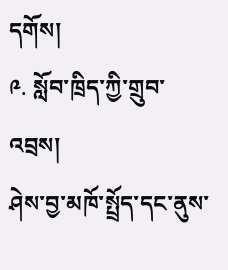དགོས།
༩. སློབ་ཁྲིད་ཀྱི་གྲུབ་འབྲས།
ཤེས་བྱ་མཁོ་སྤྲོད་དང་ནུས་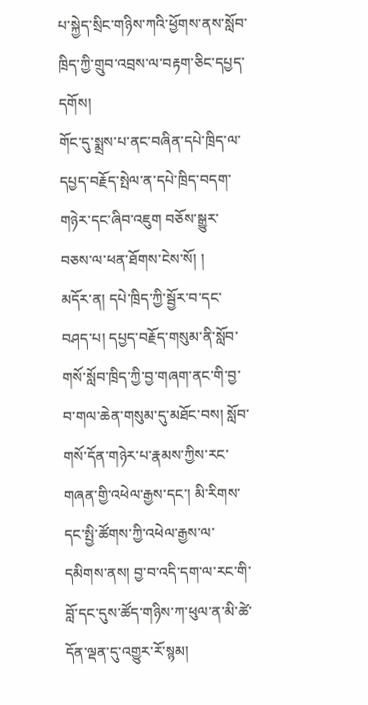པ་སྐྱེད་སྲིང་གཉིས་ཀའི་ཕྱོགས་ནས་སློབ་ཁྲིད་ཀྱི་གྲུབ་འབྲས་ལ་བརྟག་ཅིང་དཔྱད་དགོས།
གོང་དུ་སྨྲས་པ་ནང་བཞིན་དཔེ་ཁྲིད་ལ་དཔྱད་བརྗོད་སྤེལ་ན་དཔེ་ཁྲིད་བདག་གཉེར་དང་ཞིབ་འཇུག བཅོས་སྒྱུར་བཅས་ལ་ཕན་ཐོགས་ངེས་སོ། །
མདོར་ན། དཔེ་ཁྲིད་ཀྱི་སྦྱོར་བ་དང་བཤད་པ། དཔྱད་བརྗོད་གསུམ་ནི་སློབ་གསོ་སློབ་ཁྲིད་ཀྱི་བྱ་གཞག་ནང་གི་བྱ་བ་གལ་ཆེན་གསུམ་དུ་མཐོང་བས། སློབ་གསོ་དོན་གཉེར་པ་རྣམས་ཀྱིས་རང་གཞན་གྱི་འཕེལ་རྒྱས་དང་། མི་རིགས་དང་སྤྱི་ཚོགས་ཀྱི་འཕེལ་རྒྱས་ལ་དམིགས་ནས། བྱ་བ་འདི་དག་ལ་རང་གི་བློ་དང་དུས་ཚོད་གཉིས་ཀ་ཕུལ་ན་མི་ཚེ་དོན་ལྡན་དུ་འགྱུར་རོ་སྙམ།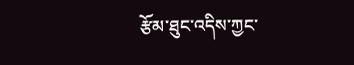རྩོམ་ཐུང་འདིས་ཀྱང་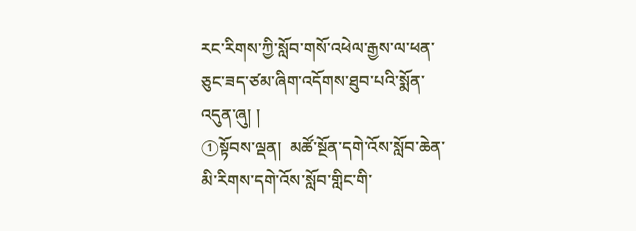རང་རིགས་ཀྱི་སློབ་གསོ་འཕེལ་རྒྱས་ལ་ཕན་ཅུང་ཟད་ཙམ་ཞིག་འདོགས་ཐུབ་པའི་སྨོན་འདུན་ཞུ། །
①སྟོབས་ལྡན།  མཚོ་སྔོན་དགེ་འོས་སློབ་ཆེན་མི་རིགས་དགེ་འོས་སློབ་གླིང་གི་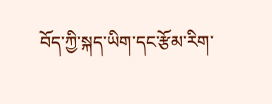བོད་ཀྱི་སྐད་ཡིག་དང་རྩོམ་རིག་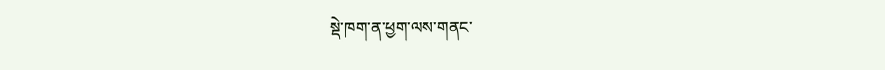སྡེ་ཁག་ན་ཕྱག་ལས་གནང་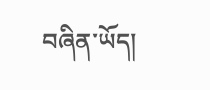བཞིན་ཡོད།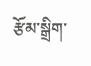རྩོམ་སྒྲིག་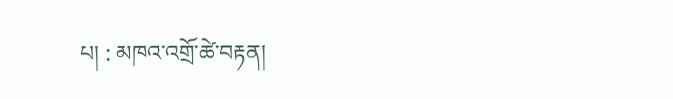པ། : མཁའ་འགྲོ་ཚེ་བརྟན།